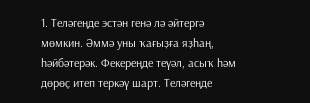1. Теләгеңде эстән генә лә әйтергә мөмкин. Әммә уны ҡағыҙға яҙһаң, һәйбәтерәк. Фекереңде теүәл, асыҡ һәм дөрөҫ итеп теркәү шарт. Теләгеңде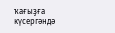ҡағыҙға күсергәндә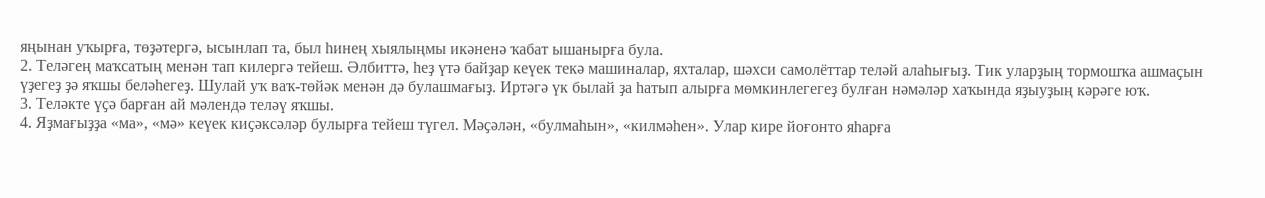яңынан уҡырға, төҙәтергә, ысынлап та, был һинең хыялыңмы икәненә ҡабат ышанырға була.
2. Теләгең маҡсатың менән тап килергә тейеш. Әлбиттә, һеҙ үтә байҙар кеүек текә машиналар, яхталар, шәхси самолёттар теләй алаһығыҙ. Тик уларҙың тормошҡа ашмаҫын үҙегеҙ ҙә яҡшы беләһегеҙ. Шулай уҡ ваҡ-төйәк менән дә булашмағыҙ. Иртәгә үк былай ҙа һатып алырға мөмкинлегегеҙ булған нәмәләр хаҡында яҙыуҙың кәрәге юҡ.
3. Теләкте үҫә барған ай мәлендә теләү яҡшы.
4. Яҙмағыҙҙа «ма», «мә» кеүек киҫәксәләр булырға тейеш түгел. Мәҫәлән, «булмаһын», «килмәһен». Улар кире йоғонто яһарға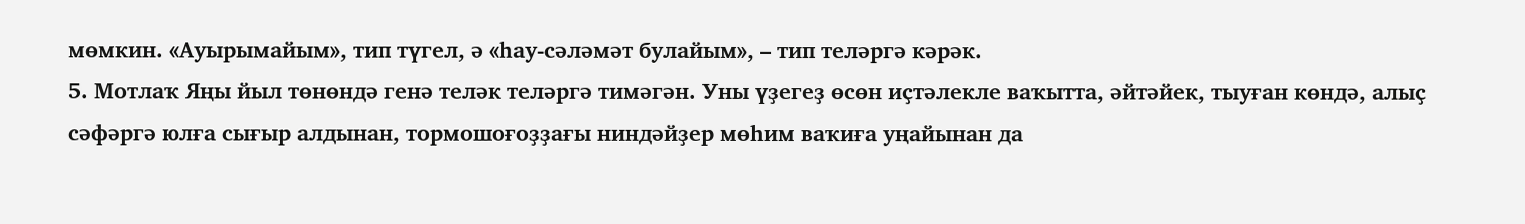мөмкин. «Ауырымайым», тип түгел, ә «һау-сәләмәт булайым», – тип теләргә кәрәк.
5. Мотлаҡ Яңы йыл төнөндә генә теләк теләргә тимәгән. Уны үҙегеҙ өсөн иҫтәлекле ваҡытта, әйтәйек, тыуған көндә, алыҫ сәфәргә юлға сығыр алдынан, тормошоғоҙҙағы ниндәйҙер мөһим ваҡиға уңайынан да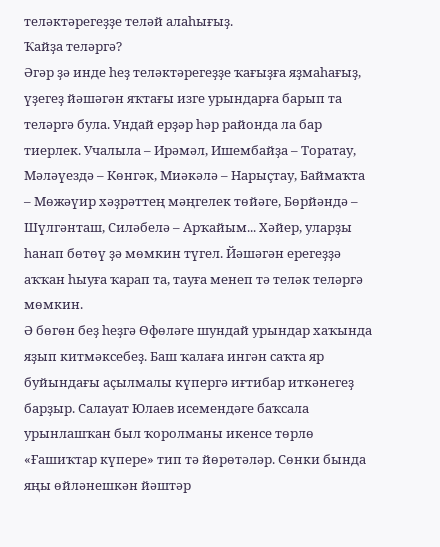теләктәрегеҙҙе теләй алаһығыҙ.
Ҡайҙа теләргә?
Әгәр ҙә инде һеҙ теләктәрегеҙҙе ҡағыҙға яҙмаһағыҙ, үҙегеҙ йәшәгән яҡтағы изге урындарға барып та теләргә була. Ундай ерҙәр һәр районда ла бар тиерлек. Учалыла – Ирәмәл, Ишембайҙа – Торатау, Мәләүездә – Көнгәк, Миәкәлә – Нарыҫтау, Баймаҡта – Мөжәүир хәҙрәттең мәңгелек төйәге, Бөрйәндә – Шүлгәнташ, Силәбелә – Арҡайым... Хәйер, уларҙы һанап бөтөү ҙә мөмкин түгел. Йәшәгән ерегеҙҙә аҡҡан һыуға ҡарап та, тауға менеп тә теләк теләргә мөмкин.
Ә бөгөн беҙ һеҙгә Өфөләге шундай урындар хаҡында яҙып китмәксебеҙ. Баш ҡалаға ингән саҡта яр буйындағы аҫылмалы күпергә иғтибар иткәнегеҙ барҙыр. Салауат Юлаев исемендәге баҡсала урынлашҡан был ҡоролманы икенсе төрлө «Ғашиҡтар күпере» тип тә йөрөтәләр. Сөнки бында яңы өйләнешкән йәштәр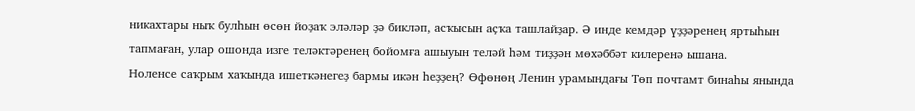никахтары ныҡ булһын өсөн йоҙаҡ эләләр ҙә бикләп, асҡысын аҫҡа ташлайҙар. Ә инде кемдәр үҙҙәренең яртыһын тапмаған, улар ошонда изге теләктәренең бойомға ашыуын теләй һәм тиҙҙән мөхәббәт килеренә ышана.
Ноленсе саҡрым хаҡында ишеткәнегеҙ бармы икән һеҙҙең? Өфөнөң Ленин урамындағы Төп почтамт бинаһы янында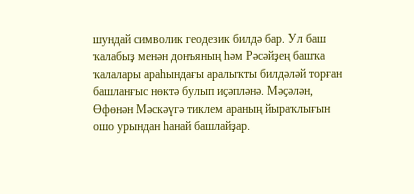шундай символик геодезик билдә бар. Ул баш ҡалабыҙ менән донъяның һәм Рәсәйҙең башҡа ҡалалары араһындағы аралыҡты билдәләй торған башланғыс нөктә булып иҫәпләнә. Мәҫәлән, Өфөнән Мәскәүгә тиклем араның йыраҡлығын ошо урындан һанай башлайҙар.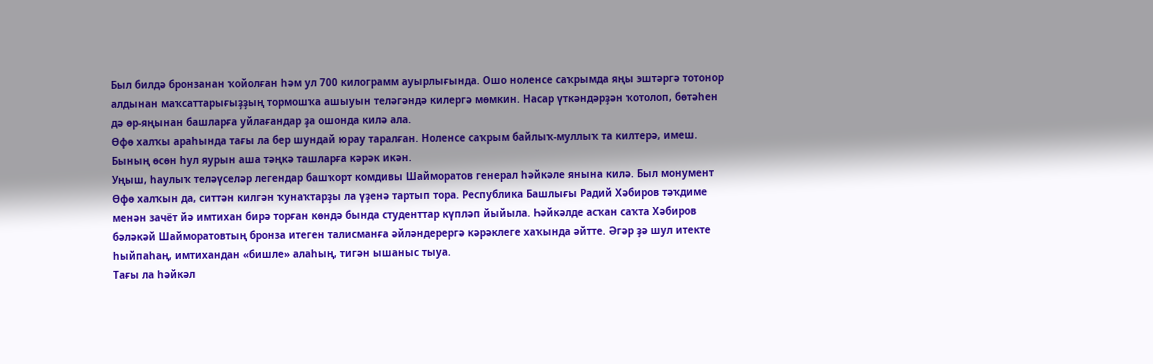Был билдә бронзанан ҡойолған һәм ул 700 килограмм ауырлығында. Ошо ноленсе саҡрымда яңы эштәргә тотонор алдынан маҡсаттарығыҙҙың тормошҡа ашыуын теләгәндә килергә мөмкин. Насар үткәндәрҙән ҡотолоп, бөтәһен дә өр-яңынан башларға уйлағандар ҙа ошонда килә ала.
Өфө халҡы араһында тағы ла бер шундай юрау таралған. Ноленсе саҡрым байлыҡ-муллыҡ та килтерә, имеш. Бының өсөн һул яурын аша тәңкә ташларға кәрәк икән.
Уңыш, һаулыҡ теләүселәр легендар башҡорт комдивы Шайморатов генерал һәйкәле янына килә. Был монумент Өфө халҡын да, ситтән килгән ҡунаҡтарҙы ла үҙенә тартып тора. Республика Башлығы Радий Хәбиров тәҡдиме менән зачёт йә имтихан бирә торған көндә бында студенттар күпләп йыйыла. Һәйкәлде асҡан саҡта Хәбиров бәләкәй Шайморатовтың бронза итеген талисманға әйләндерергә кәрәклеге хаҡында әйтте. Әгәр ҙә шул итекте һыйпаһаң, имтихандан «бишле» алаһың, тигән ышаныс тыуа.
Тағы ла һәйкәл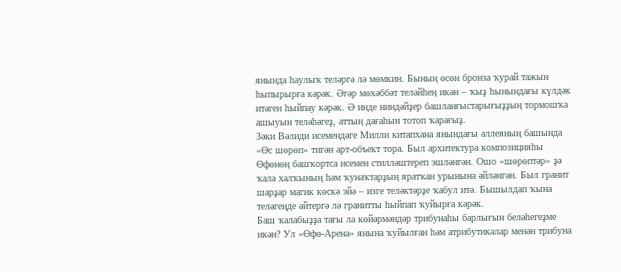янында һаулыҡ теләргә лә мөмкин. Бының өсөн бронза ҡурай тажын һыпырырға кәрәк. Әгәр мөхәббәт теләйһең икән – ҡыҙ һынындағы күлдәк итәген һыйпау кәрәк. Ә инде ниндәйҙер башланғыстарығыҙҙың тормошҡа ашыуын теләһәгеҙ, аттың дағаһын тотоп ҡарағыҙ.
Зәки Вәлиди исемендәге Милли китапхана янындағы аллеяның башында «Өс шөрөп» тигән арт-объект тора. Был архитектура композицияһы Өфөнөң башҡортса исемен стилләштереп эшләнгән. Ошо «шөрөптәр» ҙә ҡала халҡының һәм ҡунаҡтарҙың яратҡан урынына әйләнгән. Был гранит шарҙар магик көскә эйә – изге теләктәрҙе ҡабул итә. Бышылдап ҡына теләгеңде әйтергә лә гранитты һыйпап ҡуйырға кәрәк.
Баш ҡалабыҙҙа тағы ла көйәрмәндәр трибунаһы барлығын беләһегеҙме икән? Ул «Өфө-Арена» янына ҡуйылған һәм атрибутикалар менән трибуна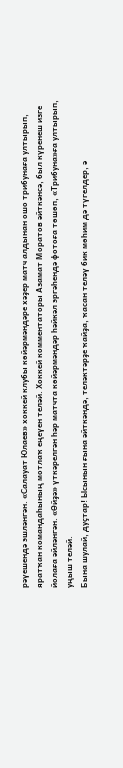рәүешендә эшләнгән. «Салауат Юлаев» хоккей клубы көйәрмәндәре хәҙер матч алдынан ошо трибунаға ултырып, яратҡан командаһының мотлаҡ еңеүен теләй. Хоккей комментаторы Азамат Моратов әйткәнсә, был күренеш изге йолаға әйләнгән. «Өйҙә» үткәрелгән һәр матчта көйәрмәндәр һәйкәл эргәһендә фотоға төшөп, «Трибуна»ға ултырып, уңыш теләй.
Бына шулай, дуҫтар! Ысынын ғына әйткәндә, теләктәрҙе ҡайҙа, ҡасан теләү бик мөһим дә түгелдер, ә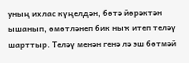уның ихлас күңелдән, бөтә йөрәктән ышанып, өмөтләнеп бик ныҡ итеп теләү шарттыр. Теләү менән генә лә эш бөтмәй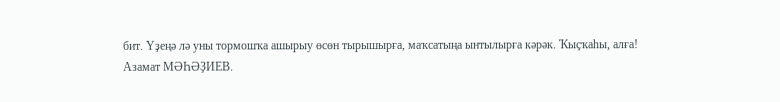бит. Үҙеңә лә уны тормошҡа ашырыу өсөн тырышырға, маҡсатыңа ынтылырға кәрәк. Ҡыҫҡаһы, алға!
Азамат МӘҺӘҘИЕВ.